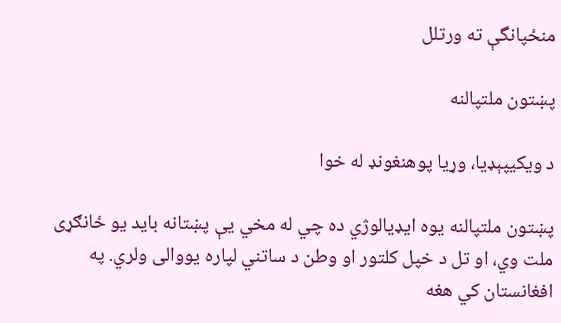منځپانگې ته ورتلل

پښتون ملتپالنه

د ويکيپېډيا، وړیا پوهنغونډ له خوا

پښتون ملتپالنه یوه ایډیالوژي ده چي له مخي یې پښتانه باید یو ځانګړی ملت وي، او تل د خپل کلتور او وطن د ساتني لپاره یووالی ولري. په افغانستان کي هغه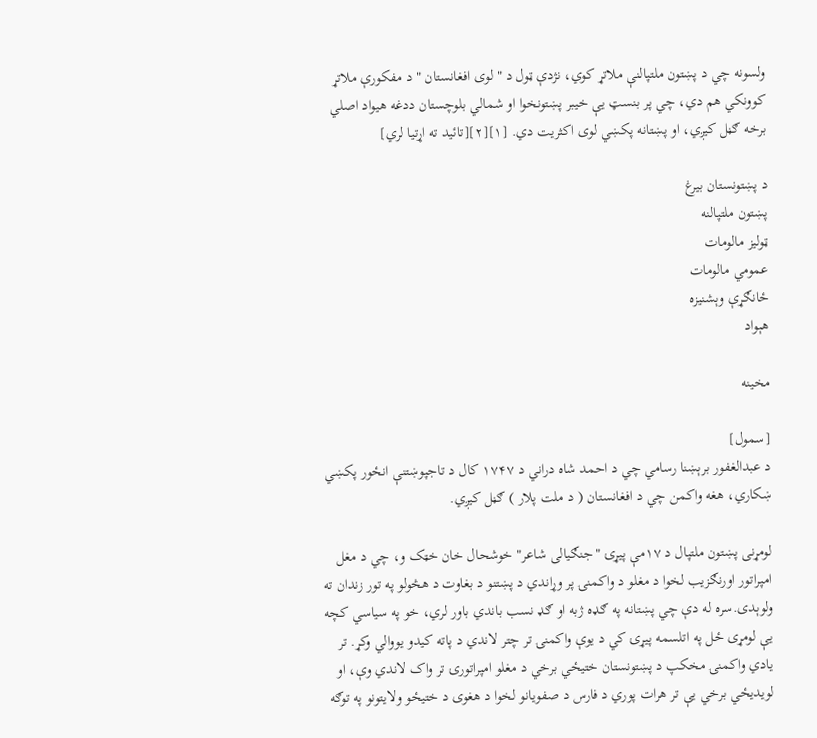ولسونه چي د پښتون ملتپالنې ملاتړ کوي، نژدې ټول د " لوی افغانستان " د مفکورې ملاتړ کوونکي هم دي، چي پر بنسټ یې خیبر پښتونخوا او شمالي بلوچستان ددغه هیواد اصلي برخه ګڼل کیږي، او پښتانه پکښي لوی اکثریت دي. [۱][۲][تائيد ته اړتيا لري]

د پښتونستان بیرغ
پښتون ملتپالنه
ټوليز مالومات
عمومي مالومات
ځانګړې وېشنيزه
هېواد

مخینه

[سمول]
د عبدالغفور برېښنا رسامي چي د احمد شاه دراني د ۱۷۴۷ کال د تاجپوښتنې انځور پکښي ښکاري، هغه واکمن چي د افغانستان ( د ملت پلار ) ګڼل کیږي.

لومړنی پښتون ملتپال د ۱۷مې پیړۍ "جنګیالی شاعر" خوشحال خان خټک و، چي د مغل امپراتور اورنګزیب لخوا د مغلو د واکمنۍ پر وړاندي د پښتنو د بغاوت د هڅولو په تور زندان ته ولوېدی.سره له دې چي پښتانه په ګډه ژبه او ګډ نسب باندي باور لري، خو په سیاسي کچه یې لومړی ځل په اتلسمه پیړۍ کي د یوې واکمنۍ تر چتر لاندي د پاته کیدو یووالي وکړ. تر یادي واکمنۍ مخکپ د پښتونستان ختیځي برخي د مغلو امپراتورۍ تر واک لاندي وې، او لویدیځي برخي یې تر هرات پوري د فارس د صفویانو لخوا د هغوی د ختیځو ولایتونو په توګه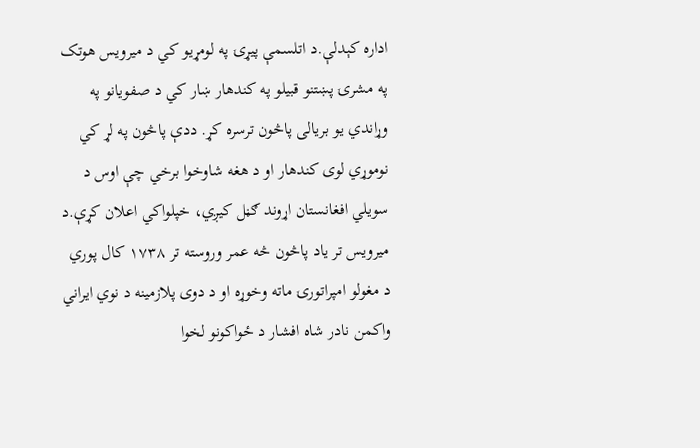اداره کېدلې.د اتلسمې پیړۍ په لومړیو کي د میرویس هوتک په مشرۍ پښتنو قبیلو په کندهار ښار کي د صفویانو په وړاندي یو بریالی پاڅون ترسره کړ. ددې پاڅون په لړ کي نوموړي لوی کندهار او د هغه شاوخوا برخي چې اوس د سویلي افغانستان اړوند ګڼل کیږي، خپلواکي اعلان کړې.د میرویس تر یاد پاڅون څه عمر وروسته تر ۱۷۳۸ کال پوري د مغولو امپراتورۍ ماته وخوړه او د دوی پلازمینه د نوي ایراني واکمن نادر شاه افشار د ځواکونو لخوا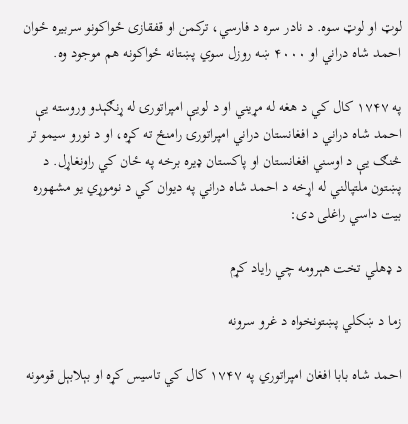لوټ او لوټ سوه. د نادر سره د فارسي، ترکمن او قفقازی ځواکونو سربیره ځوان احمد شاه دراني او ۴۰۰۰ ښه روزل سوي پښتانه ځواکونه هم موجود وه.

په ۱۷۴۷ کال کي د هغه له مړیني او د لویې امپراتورۍ له ړنګېدو وروسته یې احمد شاه دراني د افغانستان دراني امپراتورۍ رامنځ ته کړه، او د نورو سیمو تر څنګ یې د اوسني افغانستان او پاکستان ډیره برخه په ځان کي راونغاړل. د پښتون ملتپالني له اړخه د احمد شاه دراني په دیوان کي د نوموړي یو مشهوره بيت داسي راغلی دی:

د ډهلي تخت هېرومه چي رایاد کړم

زما د ښکلي پښتونخواه د غرو سرونه

احمد شاه بابا افغان امپراتوري په ۱۷۴۷ کال کي تاسیس کړه او بېلابېل قومونه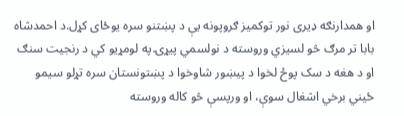او همدارنګه ډیری نور توکمیز ګروپونه یې د پښتنو سره یوځای کړل.د احمدشاه بابا تر مرګ څو لسیزي وروسته د نولسمي پیړۍ په لومړیو کي د رنجیت سنګ او د هغه د سک پوځ لخوا د پیښور شاوخوا د پښتونستان سره تړلو سیمو ځیني برخي اشغال سوې، او ورپسې څو کاله وروسته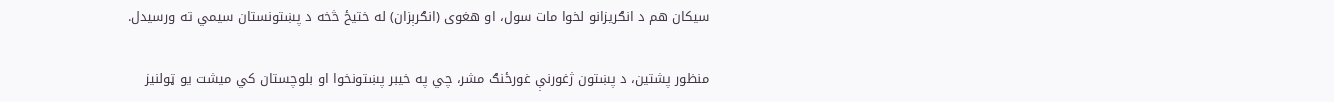سیکان هم د انګریزانو لخوا مات سول، او هغوی (انګرېزان) له ختیځ څخه د پښتونستان سیمي ته ورسیدل.

منظور پشتین، د پښتون ژغورنې غورځنګ مشر، چي په خیبر پښتونخوا او بلوچستان کي میشت یو ټولنیز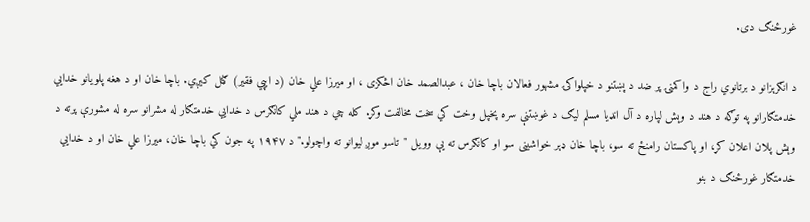غورځنګ دی.

د انګرېزانو د برتانوي راج د واکمنۍ پر ضد د پښتنو د خپلواکۍ مشهور فعالان باچا خان ، عبدالصمد خان اڅکزی ، او میرزا علي خان (د ایپي فقیر) ګڼل کیږي. باچا خان او د هغه پلویانو خدایي خدمتګارانو په توګه د هند د وېش لپاره د آل انډیا مسلم لیګ د غوښتنې سره پخپل وخت کي سخت مخالفت وکړ. کله چي د هند ملي کانګرس د خدايي خدمتګار له مشرانو سره له مشورې پرته د وېش پلان اعلان کړ، او پاکستان رامنځ ته سو، باچا خان ډېر خواشینی سو او کانګرس ته یې وویل "تاسو موږ لیوانو ته واچولو." د ۱۹۴۷ په جون کي باچا خان، میرزا علي خان او د خدايي خدمتګار غورځنګ د بنو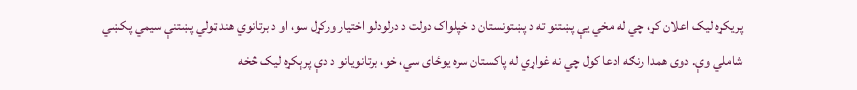پریکړه لیک اعلان کړ، چي له مخي یې پښتنو ته د پښتونستان د خپلواک دولت د درلودلو اختیار ورکړل سو، او د برتانوي هند ټولي پښتنې سیمي پکښي شاملي وې. دوی همدا رنګه ادعا کول چي نه غواړي له پاکستان سره یوځای سي، خو، برتانويانو د دې پرېکړه ليک څخه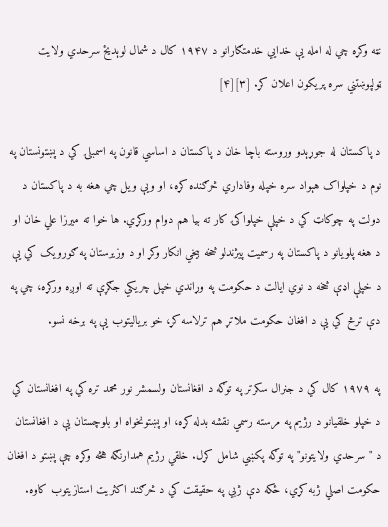نټه وکړه چي له امله يې خدايي خدمتګارانو د ۱۹۴۷ کال د شمال لوېديځ سرحدي ولايت ټولپوښتني سره پریکون اعلان کړ. [۳][۴]

د پاکستان له جوړېدو وروسته باچا خان د پاکستان د اساسي قانون په اسمبلۍ کي د پښتونستان په نوم د خپلواک هېواد سره خپله وفاداري څرګنده کړه، او ویې ویل چي هغه به د پاکستان د دولت په چوکاټ کي د خپلې خپلواکۍ کار ته بیا هم دوام ورکړي. ها خوا ته میرزا علي خان او د هغه پلویانو د پاکستان په رسمیت پیژندلو څخه بیخي انکار وکړ او د وزیرستان په ګورویک کي یې د خپلې اډې څخه د نوي ایالت د حکومت په وړاندي خپل چریکي جګړې ته اوږه ورکړه، چي په دې ترڅ کي یې د افغان حکومت ملاتړ هم ترلاسه کړ، خو بریاليتوب یې په برخه نسو.

په ۱۹۷۹ کال کي د جنرال سکرتر په توګه د افغانستان ولسمشر نور محمد تره کي په افغانستان کي د خپلو خلقیانو د رژیم په مرسته رسمي نقشه بدله کړه، او پښتونخواه او بلوچستان یې د افغانستان د "سرحدي ولایتونو" په توګه پکښي شامل کړل. خلقي رژیم همدارنګه هڅه وکړه چې پښتو د افغان حکومت اصلي ژبه کړي، ځکه دې ژبي په حقیقت کي د څرګند اکثریت استازیتوب کاوه.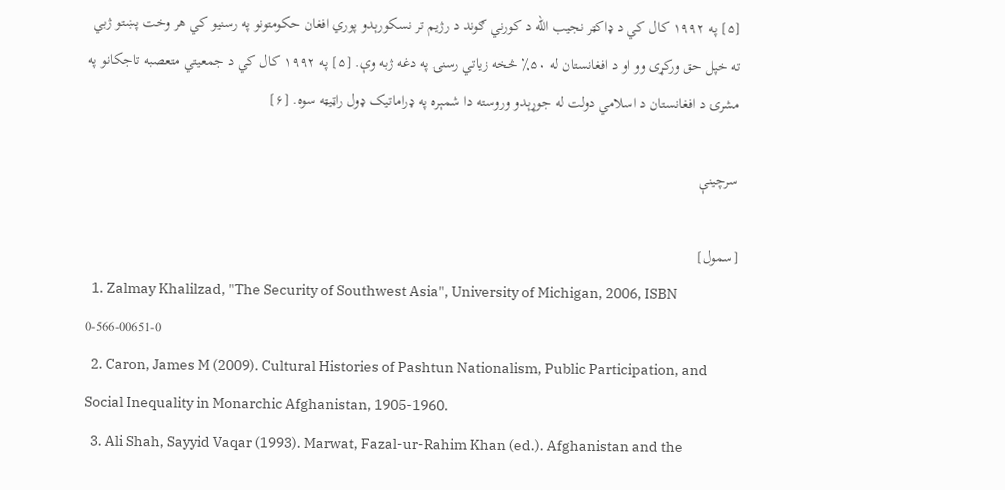[۵] په ۱۹۹۲ کال کي د ډاکټر نجیب الله د کورني ګوند د رژیم تر نسکورېدو پوري افغان حکومتونو په رسنیو کي هر وخت پښتو ژبي ته خپل حق ورکړی وو او د افغانستان له ۵۰٪ څخه زیاتي رسنۍ په دغه ژبه وې. [۵] په ۱۹۹۲ کال کي د جمعیتي متعصبه تاجکانو په مشرۍ د افغانستان د اسلامي دولت له جوړېدو وروسته دا شمېره په ډراماتیک ډول راټیټه سوه. [۶]

سرچينې

[سمول]
  1. Zalmay Khalilzad, "The Security of Southwest Asia", University of Michigan, 2006, ISBN 0-566-00651-0
  2. Caron, James M (2009). Cultural Histories of Pashtun Nationalism, Public Participation, and Social Inequality in Monarchic Afghanistan, 1905-1960.
  3. Ali Shah, Sayyid Vaqar (1993). Marwat, Fazal-ur-Rahim Khan (ed.). Afghanistan and the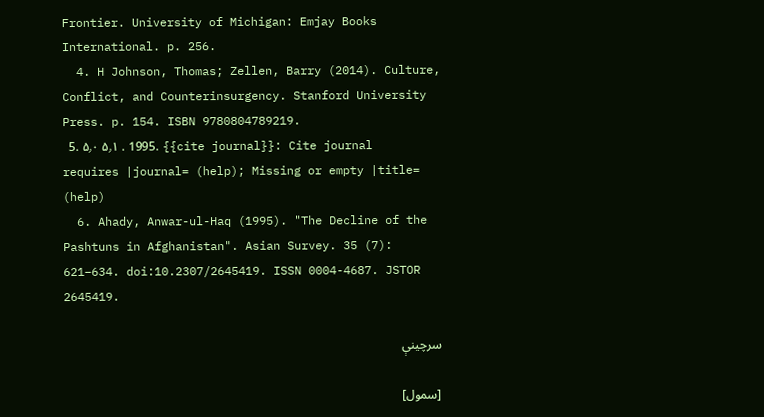Frontier. University of Michigan: Emjay Books International. p. 256.
  4. H Johnson, Thomas; Zellen, Barry (2014). Culture, Conflict, and Counterinsurgency. Stanford University Press. p. 154. ISBN 9780804789219.
  5. ۵٫۰ ۵٫۱ . 1995. {{cite journal}}: Cite journal requires |journal= (help); Missing or empty |title= (help)
  6. Ahady, Anwar-ul-Haq (1995). "The Decline of the Pashtuns in Afghanistan". Asian Survey. 35 (7): 621–634. doi:10.2307/2645419. ISSN 0004-4687. JSTOR 2645419.

سرچینې

[سمول]